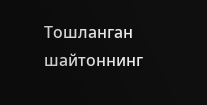Тошланган шайтоннинг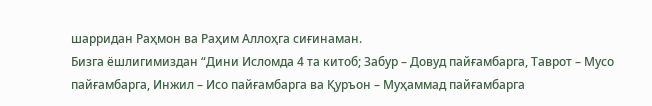шарридан Раҳмон ва Раҳим Аллоҳга сиғинаман.
Бизга ёшлигимиздан “Дини Исломда 4 та китоб; Забур – Довуд пайғамбарга, Таврот – Мусо пайғамбарга, Инжил – Исо пайғамбарга ва Қуръон – Муҳаммад пайғамбарга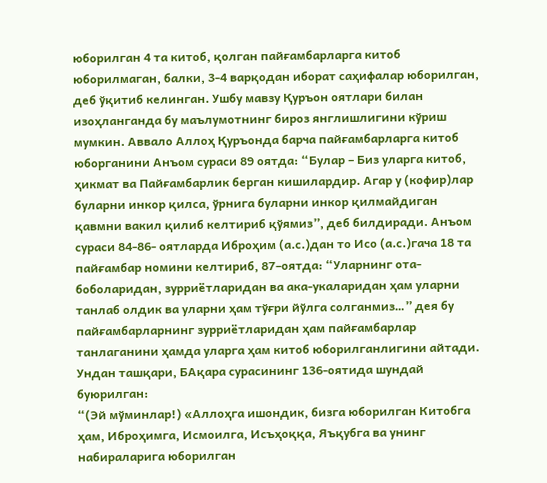юборилган 4 та китоб, қолган пайғамбарларга китоб юборилмаган, балки, 3-4 варқодан иборат саҳифалар юборилган, деб ўқитиб келинган. Ушбу мавзу Қуръон оятлари билан изоҳланганда бу маълумотнинг бироз янглишлигини кўриш мумкин. Аввало Аллоҳ Қуръонда барча пайғамбарларга китоб юборганини Анъом сураси 89 оятда: “Булар – Биз уларга китоб, ҳикмат ва Пайғамбарлик берган кишилардир. Агар у (кофир)лар буларни инкор қилса, ўрнига буларни инкор қилмайдиган қавмни вакил қилиб келтириб қўямиз”, деб билдиради. Анъом сураси 84-86- оятларда Иброҳим (а.с.)дан то Исо (а.с.)гача 18 та пайғамбар номини келтириб, 87–оятда: “Уларнинг ота-боболаридан, зурриётларидан ва ака-укаларидан ҳам уларни танлаб олдик ва уларни ҳам тўғри йўлга солганмиз…” дея бу пайғамбарларнинг зурриётларидан ҳам пайғамбарлар танлаганини ҳамда уларга ҳам китоб юборилганлигини айтади. Ундан ташқари, БАқара сурасининг 136-оятида шундай буюрилган:
“(Эй мўминлар!) «Аллоҳга ишондик, бизга юборилган Китобга ҳам, Иброҳимга, Исмоилга, Исъҳоққа, Яъқубга ва унинг набираларига юборилган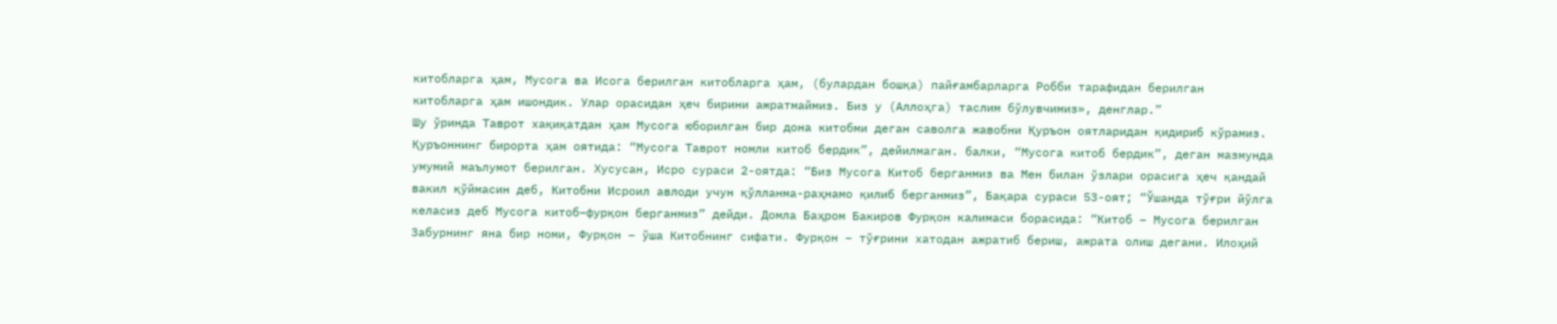китобларга ҳам, Мусога ва Исога берилган китобларга ҳам, (булардан бошқа) пайғамбарларга Робби тарафидан берилган китобларга ҳам ишондик. Улар орасидан ҳеч бирини ажратмаймиз. Биз у (Аллоҳга) таслим бўлувчимиз», денглар.”
Шу ўринда Таврот хақиқатдан ҳам Мусога юборилган бир дона китобми деган саволга жавобни Қуръон оятларидан қидириб кўрамиз. Қуръоннинг бирорта ҳам оятида: “Мусога Таврот номли китоб бердик”, дейилмаган. балки, “Мусога китоб бердик”, деган мазмунда умумий маълумот берилган. Хусусан, Исро сураси 2-оятда: “Биз Мусога Китоб берганмиз ва Мен билан ўзлари орасига ҳеч қандай вакил қўймасин деб, Китобни Исроил авлоди учун қўлланма-раҳнамо қилиб берганмиз”, Бақара сураси 53-оят; “Ўшанда тўғри йўлга келасиз деб Мусога китоб–фурқон берганмиз” дейди. Домла Баҳром Бакиров Фурқон калимаси борасида: “Китоб – Мусога берилган Забурнинг яна бир номи, Фурқон – ўша Китобнинг сифати. Фурқон – тўғрини хатодан ажратиб бериш, ажрата олиш дегани. Илоҳий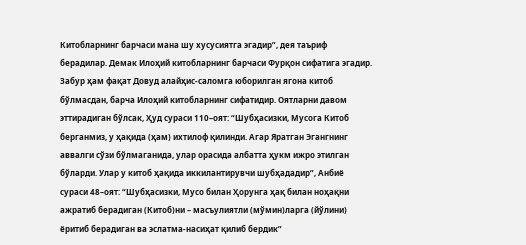Китобларнинг барчаси мана шу хусусиятга эгадир”, дея таъриф берадилар. Демак Илоҳий китобларнинг барчаси Фурқон сифатига эгадир. Забур ҳам фақат Довуд алайҳис-саломга юборилган ягона китоб бўлмасдан, барча Илоҳий китобларнинг сифатидир. Оятларни давом эттирадиган бўлсак, Ҳуд сураси 110–оят: “Шубҳасизки, Мусога Китоб берганмиз, у ҳақида (ҳам) ихтилоф қилинди. Агар Яратган Эгангнинг аввалги сўзи бўлмаганида, улар орасида албатта ҳукм ижро этилган бўларди. Улар у китоб ҳақида иккилантирувчи шубҳададир”, Анбиё сураси 48–оят: “Шубҳасизки, Мусо билан Ҳорунга ҳақ билан ноҳақни ажратиб берадиган (Китоб)ни – масъулиятли (мўмин)ларга (йўлини) ёритиб берадиган ва эслатма-насиҳат қилиб бердик”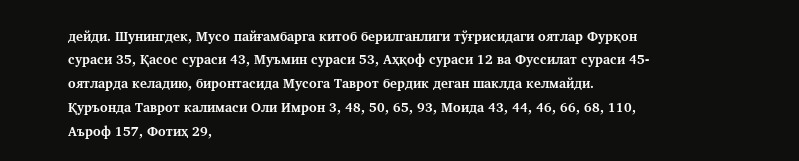дейди. Шунингдек, Мусо пайғамбарга китоб берилганлиги тўғрисидаги оятлар Фурқон сураси 35, Қасос сураси 43, Муъмин сураси 53, Аҳқоф сураси 12 ва Фуссилат сураси 45-оятларда келадию, биронтасида Мусога Таврот бердик деган шаклда келмайди.
Қуръонда Таврот калимаси Оли Имрон 3, 48, 50, 65, 93, Моида 43, 44, 46, 66, 68, 110, Аъроф 157, Фотиҳ 29,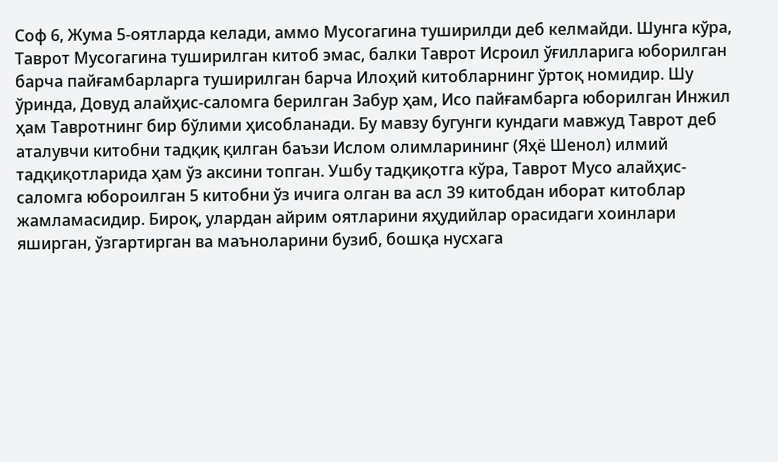Соф 6, Жума 5-оятларда келади, аммо Мусогагина туширилди деб келмайди. Шунга кўра, Таврот Мусогагина туширилган китоб эмас, балки Таврот Исроил ўғилларига юборилган барча пайғамбарларга туширилган барча Илоҳий китобларнинг ўртоқ номидир. Шу ўринда, Довуд алайҳис-саломга берилган Забур ҳам, Исо пайғамбарга юборилган Инжил ҳам Тавротнинг бир бўлими ҳисобланади. Бу мавзу бугунги кундаги мавжуд Таврот деб аталувчи китобни тадқиқ қилган баъзи Ислом олимларининг (Яҳё Шенол) илмий тадқиқотларида ҳам ўз аксини топган. Ушбу тадқиқотга кўра, Таврот Мусо алайҳис-саломга юбороилган 5 китобни ўз ичига олган ва асл 39 китобдан иборат китоблар жамламасидир. Бироқ, улардан айрим оятларини яҳудийлар орасидаги хоинлари яширган, ўзгартирган ва маъноларини бузиб, бошқа нусхага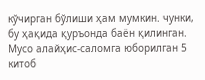кўчирган бўлиши ҳам мумкин. чунки, бу ҳақида қуръонда баён қилинган. Мусо алайҳис-саломга юборилган 5 китоб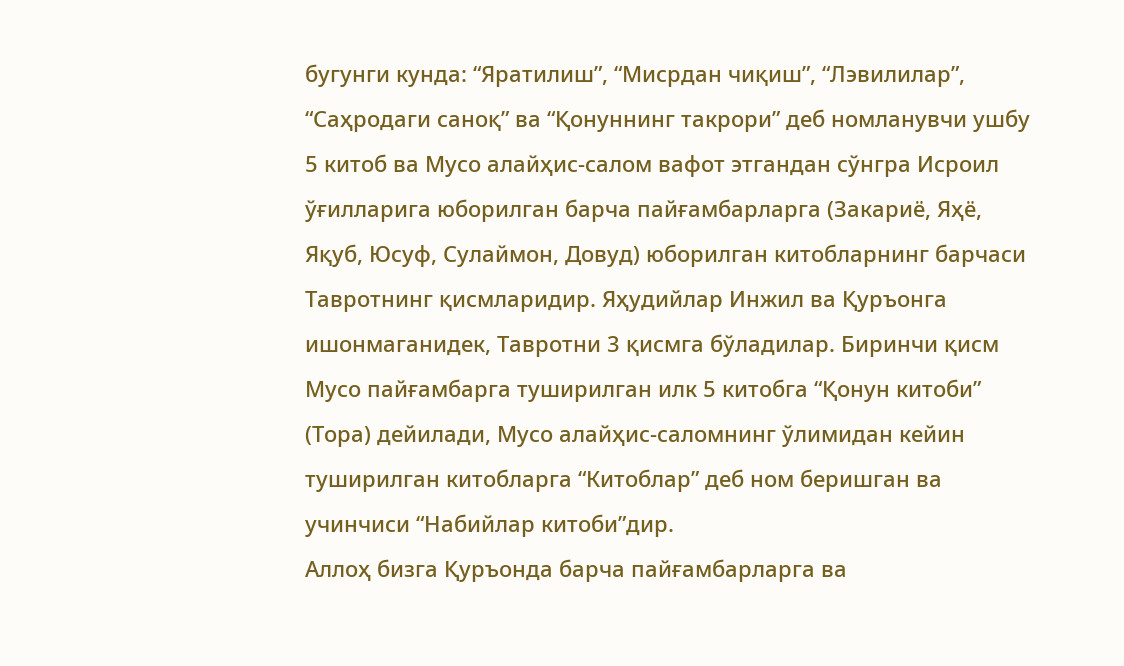бугунги кунда: “Яратилиш”, “Мисрдан чиқиш”, “Лэвилилар”, “Саҳродаги саноқ” ва “Қонуннинг такрори” деб номланувчи ушбу 5 китоб ва Мусо алайҳис-салом вафот этгандан сўнгра Исроил ўғилларига юборилган барча пайғамбарларга (Закариё, Яҳё, Яқуб, Юсуф, Сулаймон, Довуд) юборилган китобларнинг барчаси Тавротнинг қисмларидир. Яҳудийлар Инжил ва Қуръонга ишонмаганидек, Тавротни 3 қисмга бўладилар. Биринчи қисм Мусо пайғамбарга туширилган илк 5 китобга “Қонун китоби” (Тора) дейилади, Мусо алайҳис-саломнинг ўлимидан кейин туширилган китобларга “Китоблар” деб ном беришган ва учинчиси “Набийлар китоби”дир.
Аллоҳ бизга Қуръонда барча пайғамбарларга ва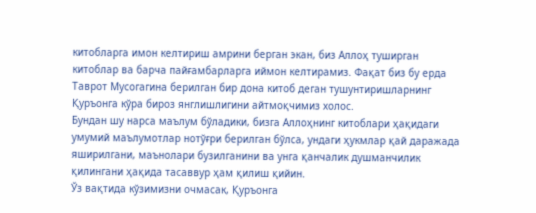китобларга имон келтириш амрини берган экан, биз Аллоҳ туширган китоблар ва барча пайғамбарларга иймон келтирамиз. Фақат биз бу ерда Таврот Мусогагина берилган бир дона китоб деган тушунтиришларнинг Қуръонга кўра бироз янглишлигини айтмоқчимиз холос.
Бундан шу нарса маълум бўладики, бизга Аллоҳнинг китоблари ҳақидаги умумий маълумотлар нотўғри берилган бўлса, ундаги ҳукмлар қай даражада яширилгани, маънолари бузилганини ва унга қанчалик душманчилик қилингани ҳақида тасаввур ҳам қилиш қийин.
Ўз вақтида кўзимизни очмасак, Қуръонга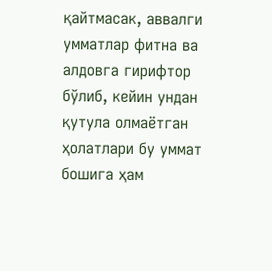қайтмасак, аввалги умматлар фитна ва алдовга гирифтор бўлиб, кейин ундан қутула олмаётган ҳолатлари бу уммат бошига ҳам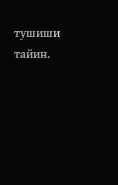тушиши тайин.